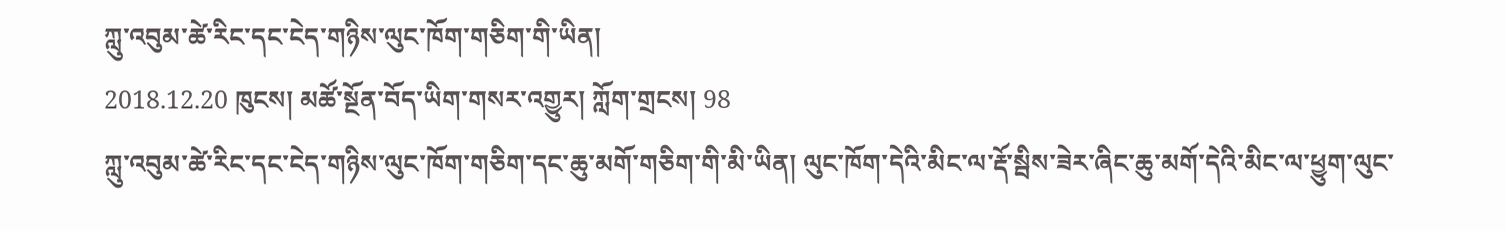ཀླུ་འབུམ་ཚེ་རིང་དང་ངེད་གཉིས་ལུང་ཁོག་གཅིག་གི་ཡིན།
2018.12.20 ཁུངས། མཚོ་སྔོན་བོད་ཡིག་གསར་འགྱུར། ཀློག་གྲངས། 98
ཀླུ་འབུམ་ཚེ་རིང་དང་ངེད་གཉིས་ལུང་ཁོག་གཅིག་དང་ཆུ་མགོ་གཅིག་གི་མི་ཡིན། ལུང་ཁོག་དེའི་མིང་ལ་རྡོ་སྦིས་ཟེར་ཞིང་ཆུ་མགོ་དེའི་མིང་ལ་ཕྱུག་ལུང་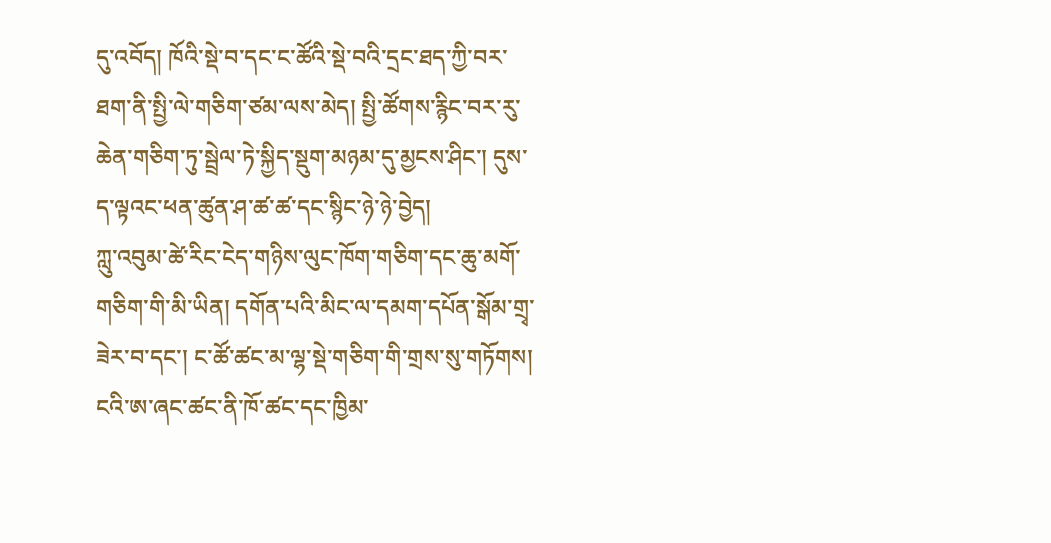དུ་འབོད། ཁོའི་སྡེ་བ་དང་ང་ཚོའི་སྡེ་བའི་དྲང་ཐད་ཀྱི་བར་ཐག་ནི་སྤྱི་ལེ་གཅིག་ཙམ་ལས་མེད། སྤྱི་ཚོགས་རྙིང་བར་རུ་ཆེན་གཅིག་ཏུ་སྦྲེལ་ཏེ་སྐྱིད་སྡུག་མཉམ་དུ་མྱངས་ཤིང་། དུས་ད་ལྟའང་ཕན་ཚུན་ཤ་ཚ་ཚ་དང་སྙིང་ཉེ་ཉེ་བྱེད།
ཀླུ་འབུམ་ཚེ་རིང་ངེད་གཉིས་ལུང་ཁོག་གཅིག་དང་ཆུ་མགོ་གཅིག་གི་མི་ཡིན། དགོན་པའི་མིང་ལ་དམག་དཔོན་སྒོམ་གྲྭ་ཟེར་བ་དང་། ང་ཚོ་ཚང་མ་ལྷ་སྡེ་གཅིག་གི་གྲས་སུ་གཏོགས། ངའི་ཨ་ཞང་ཚང་ནི་ཁོ་ཚང་དང་ཁྱིམ་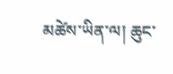མཚེས་ཡིན་ལ། ཆུང་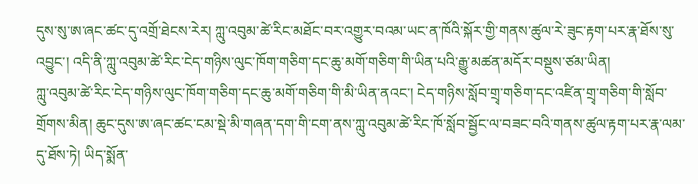དུས་སུ་ཨ་ཞང་ཚང་དུ་འགྲོ་ཐེངས་རེར། ཀླུ་འབུམ་ཚེ་རིང་མཐོང་བར་འགྱུར་བའམ་ཡང་ན་ཁོའི་སྐོར་གྱི་གནས་ཚུལ་རེ་ཟུང་རྟག་པར་རྣ་ཐོས་སུ་འབྱུང་། འདི་ནི་ཀླུ་འབུམ་ཚེ་རིང་ངེད་གཉིས་ལུང་ཁོག་གཅིག་དང་ཆུ་མགོ་གཅིག་གི་ཡིན་པའི་རྒྱུ་མཚན་མདོར་བསྡུས་ཙམ་ཡིན།
ཀླུ་འབུམ་ཚེ་རིང་ངེད་གཉིས་ལུང་ཁོག་གཅིག་དང་ཆུ་མགོ་གཅིག་གི་མི་ཡིན་ནའང་། ངེད་གཉིས་སློབ་གྲྭ་གཅིག་དང་འཛིན་གྲྭ་གཅིག་གི་སློབ་གྲོགས་མིན། ཆུང་དུས་ཨ་ཞང་ཚང་ངམ་སྡེ་མི་གཞན་དག་གི་ངག་ནས་ཀླུ་འབུམ་ཚེ་རིང་ཁོ་སློབ་སྦྱོང་ལ་བཟང་བའི་གནས་ཚུལ་རྟག་པར་རྣ་ལམ་དུ་ཐོས་ཏེ། ཡིད་སྨོན་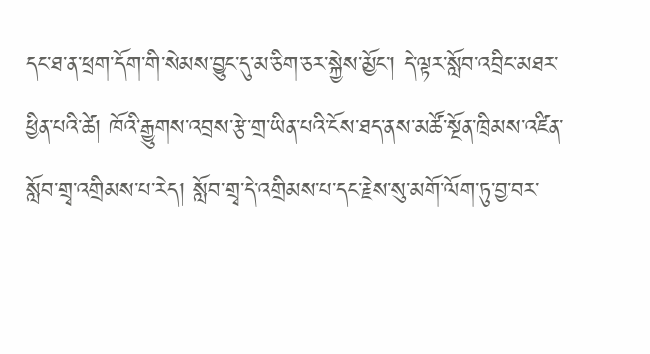དང་ཐ་ན་ཕྲག་དོག་གི་སེམས་བྱུང་དུ་མ་ཅིག་ཅར་སྐྱེས་མྱོང་། དེ་ལྟར་སློབ་འབྲིང་མཐར་ཕྱིན་པའི་ཚེ། ཁོའི་རྒྱུགས་འབྲས་རྩེ་གྲ་ཡིན་པའི་ངོས་ཐད་ནས་མཚོ་སྔོན་ཁྲིམས་འཛིན་སློབ་གྲྭ་འགྲིམས་པ་རེད། སློབ་གྲྭ་དེ་འགྲིམས་པ་དང་རྗེས་སུ་མགོ་ལོག་ཏུ་བྱ་བར་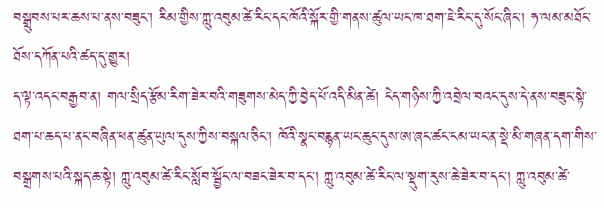བསྒྲུབས་པར་ཆས་པ་ནས་བཟུང་། རིམ་གྱིས་ཀླུ་འབུམ་ཚེ་རིང་དང་ཁོའི་སྐོར་གྱི་གནས་ཚུལ་ཡང་ཁ་ཐག་ཇེ་རིང་དུ་སོང་ཞིང་། ཧ་ལམ་མཐོང་ཐོས་དཀོན་པའི་ཚད་དུ་གྱུར།
ད་ལྟ་འདང་བརྒྱབ་ན། གལ་སྲིད་རྩོམ་རིག་ཟེར་བའི་གཟུགས་མེད་ཀྱི་བྱེད་པོ་འདི་མིན་ཚེ། ངེད་གཉིས་ཀྱི་འབྲེལ་བའང་དུས་དེ་ནས་བཟུང་སྟེ་ཐག་པ་ཆད་པ་ནང་བཞིན་ཕན་ཚུན་ཡུལ་དུས་ཀྱིས་བསྐལ་ཅིང་། ཁོའི་སྣང་བརྙན་ཡང་ཆུང་དུས་ཨ་ཞང་ཚང་ངམ་ཡང་ན་སྡེ་མི་གཞན་དག་གིས་བསྒྲགས་པའི་སྐད་ཆ་སྟེ། ཀླུ་འབུམ་ཚེ་རིང་སློབ་སྦྱོང་ལ་བཟང་ཟེར་བ་དང་། ཀླུ་འབུམ་ཚེ་རིང་ལ་སྡུག་རུས་ཆེ་ཟེར་བ་དང་། ཀླུ་འབུམ་ཚེ་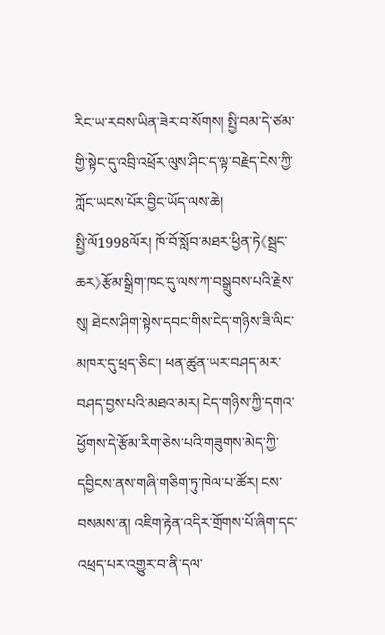རིང་ཡ་རབས་ཡིན་ཟེར་བ་སོགས། སྤྱི་བམ་དེ་ཙམ་གྱི་སྟེང་དུ་འབྲི་འཕྲོར་ལུས་ཤིང་ད་ལྟ་བརྗེད་ངེས་ཀྱི་ཀློང་ཡངས་པོར་བྱིང་ཡོད་ལས་ཆེ།
སྤྱི་ལོ1998ལོར། ཁོ་བོ་སློབ་མཐར་ཕྱིན་ཏེ《སྦྲང་ཆར》རྩོམ་སྒྲིག་ཁང་དུ་ལས་ཀ་བསྒྲུབས་པའི་རྗེས་སུ། ཐེངས་ཤིག་སྟེས་དབང་གིས་ངེད་གཉིས་ཟི་ལིང་མཁར་དུ་ཕྲད་ཅིང་། ཕན་ཚུན་ཡར་བཤད་མར་བཤད་བྱས་པའི་མཐའ་མར། ངེད་གཉིས་ཀྱི་དགའ་ཕྱོགས་དེ་རྩོམ་རིག་ཅེས་པའི་གཟུགས་མེད་ཀྱི་དབྱིངས་ནས་གཞི་གཅིག་ཏུ་ཁེལ་པ་ཚོར། ངས་བསམས་ན། འཇིག་རྟེན་འདིར་གྲོགས་པོ་ཞིག་དང་འཕྲད་པར་འགྱུར་བ་ནི་དལ་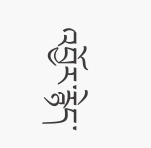འབྱོར་རྙེད་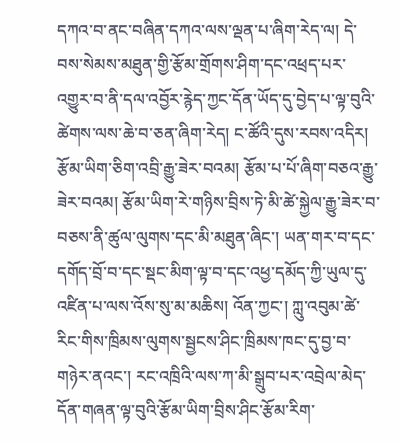དཀའ་བ་ནང་བཞིན་དཀའ་ལས་ལྡན་པ་ཞིག་རེད་ལ། དེ་བས་སེམས་མཐུན་གྱི་རྩོམ་གྲོགས་ཤིག་དང་འཕྲད་པར་འགྱུར་བ་ནི་དལ་འབྱོར་རྙེད་ཀྱང་དོན་ཡོད་དུ་བྱེད་པ་ལྟ་བུའི་ཚེགས་ལས་ཆེ་བ་ཅན་ཞིག་རེད། ང་ཚོའི་དུས་རབས་འདིར། རྩོམ་ཡིག་ཅིག་འབྲི་རྒྱུ་ཟེར་བའམ། རྩོམ་པ་པོ་ཞིག་བཅའ་རྒྱུ་ཟེར་བའམ། རྩོམ་ཡིག་རེ་གཉིས་བྲིས་ཏེ་མི་ཚེ་སྐྱེལ་རྒྱུ་ཟེར་བ་བཅས་ནི་ཚུལ་ལུགས་དང་མི་མཐུན་ཞིང་། ཡན་གར་བ་དང་དགོད་བྲོ་བ་དང་སྡང་མིག་ལྟ་བ་དང་འཕྱ་དམོད་ཀྱི་ཡུལ་དུ་འཛིན་པ་ལས་འོས་སུ་མ་མཆིས། འོན་ཀྱང་། ཀླུ་འབུམ་ཚེ་རིང་གིས་ཁྲིམས་ལུགས་སྦྱངས་ཤིང་ཁྲིམས་ཁང་དུ་བྱ་བ་གཉེར་ནའང་། རང་འཁྲིའི་ལས་ཀ་མི་སྒྲུབ་པར་འབྲེལ་མེད་དོན་གཞན་ལྟ་བུའི་རྩོམ་ཡིག་བྲིས་ཤིང་རྩོམ་རིག་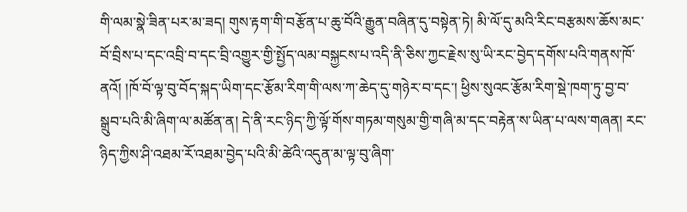གི་ལམ་སྣེ་ཟིན་པར་མ་ཟད། གུས་རྟག་གི་བརྩོན་པ་ཆུ་བོའི་རྒྱུན་བཞིན་དུ་བསྟེན་ཏེ། མི་ལོ་དུ་མའི་རིང་བརྩམས་ཆོས་མང་བོ་བྲིས་པ་དང་འབྲི་བ་དང་བྲི་འགྱུར་གྱི་སྤྱོད་ལམ་བསྐྱངས་པ་འདི་ནི་ཅིས་ཀྱང་རྗེས་སུ་ཡི་རང་བྱེད་དགོས་པའི་གནས་ཁོ་ནའོ། །ཁོ་བོ་ལྟ་བུ་བོད་སྐད་ཡིག་དང་རྩོམ་རིག་གི་ལས་ཀ་ཆེད་དུ་གཉེར་བ་དང་། ཕྱིས་སུའང་རྩོམ་རིག་སྡེ་ཁག་ཏུ་བྱ་བ་སྒྲུབ་པའི་མི་ཞིག་ལ་མཚོན་ན། དེ་ནི་རང་ཉིད་ཀྱི་ལྟོ་གོས་གཏམ་གསུམ་གྱི་གཞི་མ་དང་བརྟེན་ས་ཡིན་པ་ལས་གཞན། རང་ཉིད་ཀྱིས་ཤི་འཐམ་རོ་འཐམ་བྱེད་པའི་མི་ཚེའི་འདུན་མ་ལྟ་བུ་ཞིག་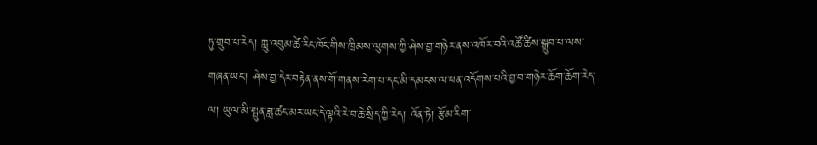ཏུ་གྲུབ་པ་རེད། ཀླུ་འབུམ་ཚེ་རིང་ཁོང་གིས་ཁྲིམས་ལུགས་ཀྱི་ཤེས་བྱ་གཉེར་ནས་འཁོར་བའི་འཚོ་ཚིས་སྒྲུབ་པ་ལས་གཞན་ཡང་། ཤེས་བྱ་དེར་བརྟེན་ནས་གོ་གནས་རེག་པ་དང་མི་དམངས་ལ་ཕན་འདོགས་པའི་བྱ་བ་གཉེར་ཆོག་ཆོག་རེད་ལ། ཡུལ་མི་སྤུན་ཟླ་ཚང་མར་ཡང་དེ་ལྟའི་རེ་བ་ཆེ་སྲིད་ཀྱི་རེད། འོན་ཏེ། རྩོམ་རིག་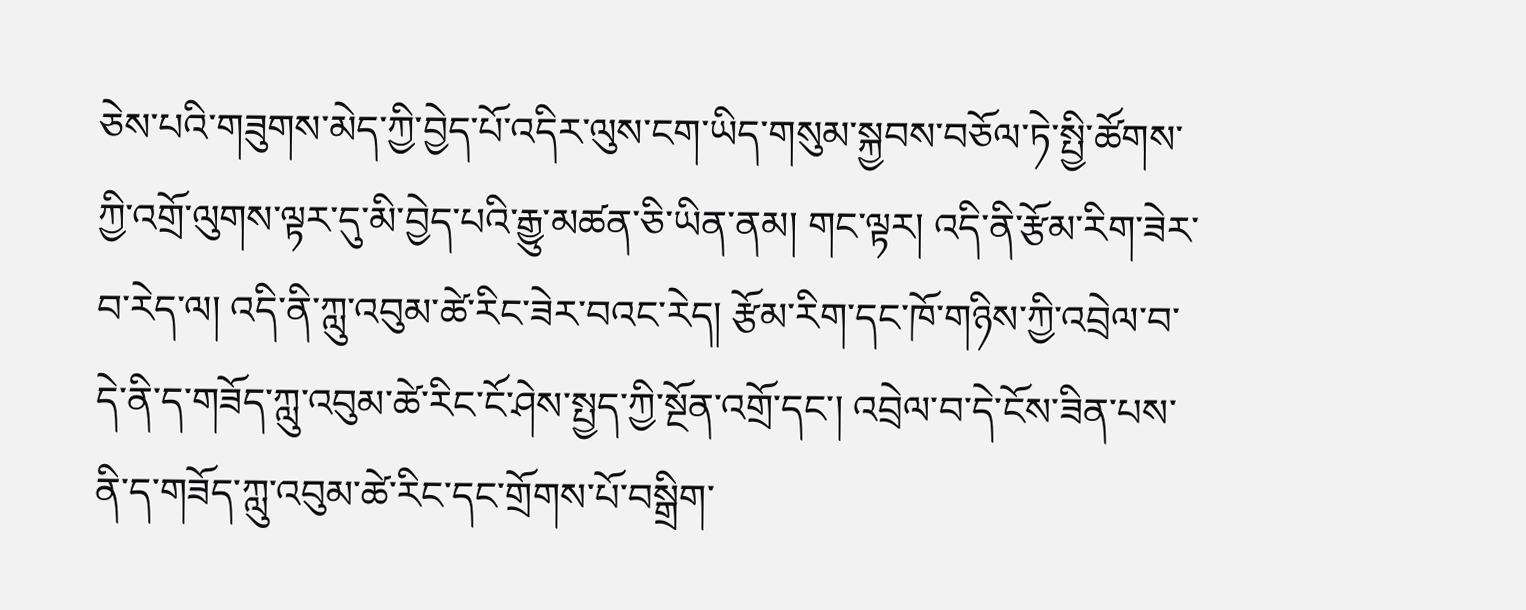ཅེས་པའི་གཟུགས་མེད་ཀྱི་བྱེད་པོ་འདིར་ལུས་ངག་ཡིད་གསུམ་སྐྱབས་བཅོལ་ཏེ་སྤྱི་ཚོགས་ཀྱི་འགྲོ་ལུགས་ལྟར་དུ་མི་བྱེད་པའི་རྒྱུ་མཚན་ཅི་ཡིན་ནམ། གང་ལྟར། འདི་ནི་རྩོམ་རིག་ཟེར་བ་རེད་ལ། འདི་ནི་ཀླུ་འབུམ་ཚེ་རིང་ཟེར་བའང་རེད། རྩོམ་རིག་དང་ཁོ་གཉིས་ཀྱི་འབྲེལ་བ་དེ་ནི་ད་གཟོད་ཀླུ་འབུམ་ཚེ་རིང་ངོ་ཤེས་སྤྱད་ཀྱི་སྔོན་འགྲོ་དང་། འབྲེལ་བ་དེ་ངོས་ཟིན་པས་ནི་ད་གཟོད་ཀླུ་འབུམ་ཚེ་རིང་དང་གྲོགས་པོ་བསྒྲིག་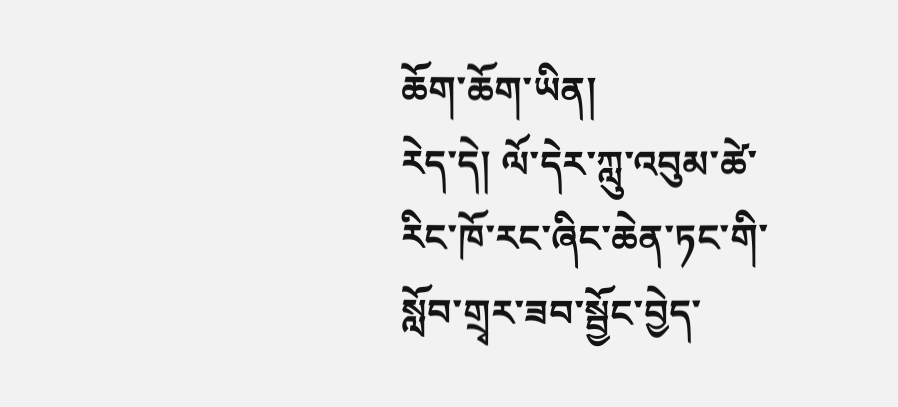ཆོག་ཆོག་ཡིན།
རེད་དེ། ལོ་དེར་ཀླུ་འབུམ་ཚེ་རིང་ཁོ་རང་ཞིང་ཆེན་ཏང་གི་སློབ་གྲྭར་ཟབ་སྦྱོང་བྱེད་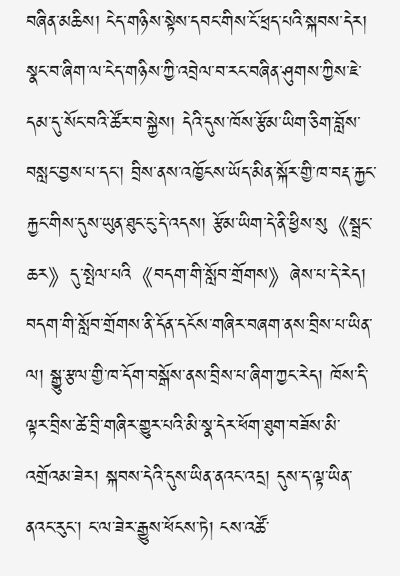བཞིན་མཆིས། ངེད་གཉིས་སྟེས་དབང་གིས་ངོ་ཕྲད་པའི་སྐབས་དེར།  སྣང་བ་ཞིག་ལ་ངེད་གཉིས་ཀྱི་འབྲེལ་བ་རང་བཞིན་ཤུགས་ཀྱིས་ཇེ་དམ་དུ་སོང་བའི་ཚོར་བ་སྐྱེས། དེའི་དུས་ཁོས་རྩོམ་ཡིག་ཅིག་བློས་བསླང་བྱས་པ་དང་། བྲིས་ནས་འཁྱོངས་ཡོད་མིན་སྐོར་གྱི་ཁ་བརྡ་རྐྱང་རྐྱང་གིས་དུས་ཡུན་ཐུང་ངུ་དེ་འདས། རྩོམ་ཡིག་དེ་ནི་ཕྱིས་སུ《སྦྲང་ཆར》དུ་སྤེལ་པའི《བདག་གི་སློབ་གྲོགས》ཞེས་པ་དེ་རེད། བདག་གི་སློབ་གྲོགས་ནི་དོན་དངོས་གཞིར་བཞག་ནས་བྲིས་པ་ཡིན་ལ། སྒྱུ་རྩལ་གྱི་ཁ་དོག་བསྒོས་ནས་བྲིས་པ་ཞིག་ཀྱང་རེད། ཁོས་དི་ལྟར་བྲིས་ཚེ་བྲི་གཞིར་གྱུར་པའི་མི་སྣ་དེར་ཕོག་ཐུག་བཟོས་མི་འགྲོའམ་ཟེར། སྐབས་དེའི་དུས་ཡིན་ནའང་འདྲ། དུས་ད་ལྟ་ཡིན་ནའང་རུང་། ང་ལ་ཟེར་རྒྱུས་ཕོངས་ཏེ། ངས་འཚོ་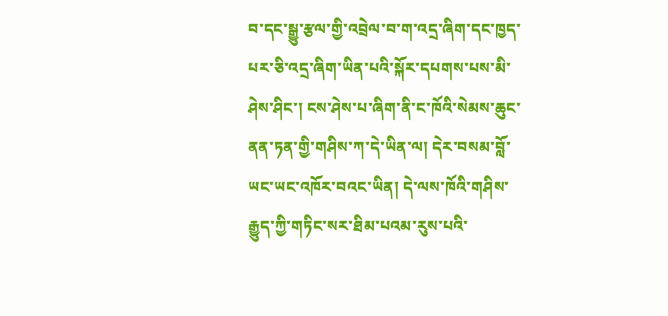བ་དང་སྒྱུ་རྩལ་གྱི་འབྲེལ་བ་ག་འདྲ་ཞིག་དང་ཁྱད་པར་ཅི་འདྲ་ཞིག་ཡིན་པའི་སྐོར་དཔགས་པས་མི་ཤེས་ཤིང་། ངས་ཤེས་པ་ཞིག་ནི་ང་ཁོའི་སེམས་ཆུང་ནན་ཏན་གྱི་གཤིས་ཀ་དེ་ཡིན་ལ། དེར་བསམ་བློ་ཡང་ཡང་འཁོར་བའང་ཡིན། དེ་ལས་ཁོའི་གཤིས་རྒྱུད་ཀྱི་གཏིང་སར་ཐིམ་པའམ་རུས་པའི་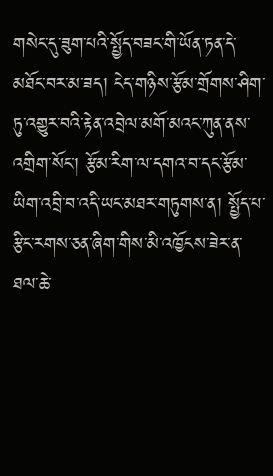གསེང་དུ་ཟུག་པའི་སྤྱོད་བཟང་གི་ཡོན་ཏན་དེ་མཐོང་བར་མ་ཟད། ངེད་གཉིས་རྩོམ་གྲོགས་ཤིག་ཏུ་འགྱུར་བའི་རྟེན་འབྲེལ་མགོ་མའང་ཀུན་ནས་འགྲིག་སོང་། རྩོམ་རིག་ལ་དགའ་བ་དང་རྩོམ་ཡིག་འབྲི་བ་འདི་ཡང་མཐར་གཏུགས་ན། སྤྱོད་པ་རྩིང་རགས་ཅན་ཞིག་གིས་མི་འཁྱོངས་ཟེར་ན་ཐལ་ཆེ་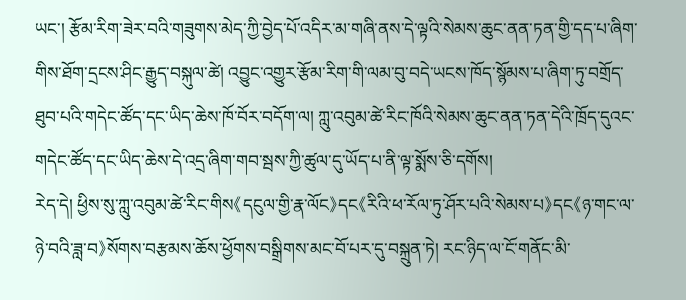ཡང་། རྩོམ་རིག་ཟེར་བའི་གཟུགས་མེད་ཀྱི་བྱེད་པོ་འདིར་མ་གཞི་ནས་དེ་ལྟའི་སེམས་ཆུང་ནན་ཏན་གྱི་དད་པ་ཞིག་གིས་ཐོག་དྲངས་ཤིང་རྒྱུད་བསྐུལ་ཚེ། འབྱུང་འགྱུར་རྩོམ་རིག་གི་ལམ་བུ་བདེ་ཡངས་ཁོད་སྙོམས་པ་ཞིག་ཏུ་བགྲོད་ཐུབ་པའི་གདེང་ཚོད་དང་ཡིད་ཆེས་ཁོ་བོར་བདོག་ལ། ཀླུ་འབུམ་ཚེ་རིང་ཁོའི་སེམས་ཆུང་ནན་ཏན་དེའི་ཁྲོད་དུའང་གདེང་ཚོད་དང་ཡིད་ཆེས་དེ་འདྲ་ཞིག་གབ་སྦས་ཀྱི་ཚུལ་དུ་ཡོད་པ་ནི་ལྟ་སྨོས་ཅི་དགོས།
རེད་དེ། ཕྱིས་སུ་ཀླུ་འབུམ་ཚེ་རིང་གིས《དངུལ་གྱི་རྣ་ལོང》དང《རིའི་ཕ་རོལ་ཏུ་ཤོར་པའི་སེམས་པ》དང《ཉ་གང་ལ་ཉེ་བའི་ཟླ་བ》སོགས་བརྩམས་ཆོས་ཕྱོགས་བསྒྲིགས་མང་བོ་པར་དུ་བསྐྲུན་ཏེ། རང་ཉིད་ལ་ངོ་གནོང་མི་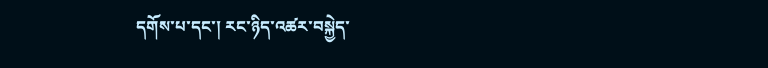དགོས་པ་དང་། རང་ཉིད་འཚར་བསྐྱེད་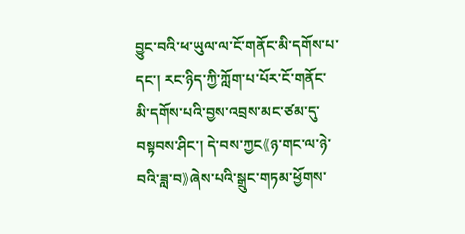བྱུང་བའི་ཕ་ཡུལ་ལ་ངོ་གནོང་མི་དགོས་པ་དང་། རང་ཉིད་ཀྱི་ཀློག་པ་པོར་ངོ་གནོང་མི་དགོས་པའི་བྱས་འབྲས་མང་ཙམ་དུ་བསྟབས་ཤིང་། དེ་བས་ཀྱང《ཉ་གང་ལ་ཉེ་བའི་ཟླ་བ》ཞེས་པའི་སྒྲུང་གཏམ་ཕྱོགས་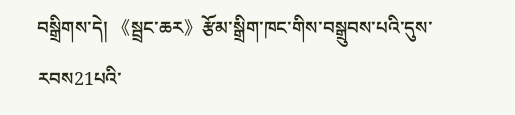བསྒྲིགས་དེ། 《སྦྲང་ཆར》རྩོམ་སྒྲིག་ཁང་གིས་བསྒྲུབས་པའི་དུས་རབས21པའི་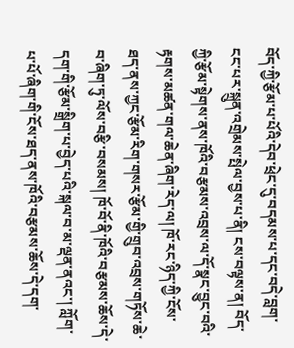བོད་ཀྱི་རྩོམ་པ་པོའི་དེབ་ཕྲེང་དུ་བདམས་པ་དང་བདེ་བླག་ངང་པར་སྐྲུན་འགྲེམས་སྤེལ་བྱས་པ་ནི། ངས་བལྟས་ན། བོད་ཀྱི་རྩོམ་སྟེགས་ནས་ཁོའི་བརྩམས་འབྲས་ལ་དོ་སྣང་བྱུང་བའི་རྟགས་མཚན་གལ་ཆེན་ཞིག་རེད་ལ། ཁོ་རང་ཉིད་ཀྱི་ངོས་ཐད་ནས་ཀྱང་རྩོམ་རིག་གསར་རྩོམ་གྱི་གྲུབ་འབྲས་གཏོས་ཆེ་བ་ཞིག་ཏུ་ལོས་བརྩི་བསམས། ཁོ་བོ་ནི་ཁོའི་བརྩམས་ཆོས་དེ་དག་གི་རྩོམ་སྒྲིག་པ་བྱེད་པའི་སྐལ་བ་མ་ལྡན་ནའང་། ཀློག་པ་པོ་ཞིག་གི་ངོས་ཐད་ནས་ཁོའི་བརྩམས་ཆོས་དེ་དག་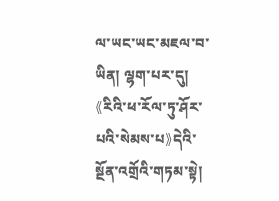ལ་ཡང་ཡང་མཇལ་བ་ཡིན། ལྷག་པར་དུ། 《རིའི་ཕ་རོལ་ཏུ་ཤོར་པའི་སེམས་པ》དེའི་སྔོན་འགྲོའི་གཏམ་སྟེ།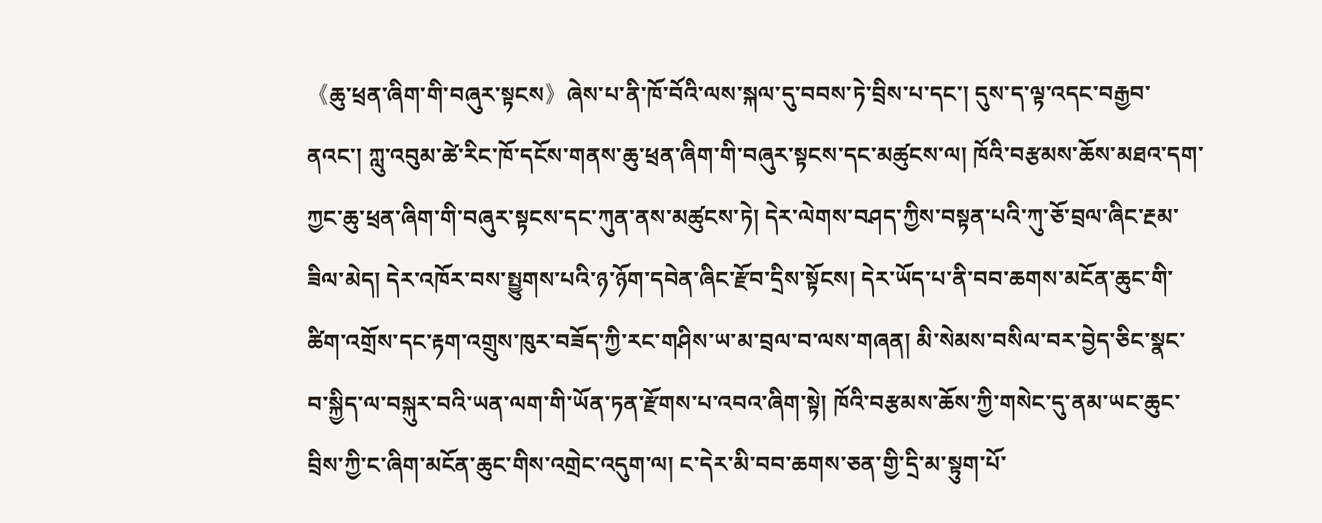《ཆུ་ཕྲན་ཞིག་གི་བཞུར་སྟངས》ཞེས་པ་ནི་ཁོ་བོའི་ལས་སྐལ་དུ་བབས་ཏེ་བྲིས་པ་དང་། དུས་ད་ལྟ་འདང་བརྒྱབ་ནའང་། ཀླུ་འབུམ་ཚེ་རིང་ཁོ་དངོས་གནས་ཆུ་ཕྲན་ཞིག་གི་བཞུར་སྟངས་དང་མཚུངས་ལ། ཁོའི་བརྩམས་ཆོས་མཐའ་དག་ཀྱང་ཆུ་ཕྲན་ཞིག་གི་བཞུར་སྟངས་དང་ཀུན་ནས་མཚུངས་ཏེ། དེར་ལེགས་བཤད་ཀྱིས་བསྟན་པའི་ཀུ་ཅོ་བྲལ་ཞིང་རྔམ་ཟིལ་མེད། དེར་འཁོར་བས་སྤྱུགས་པའི་ཉ་ཉོག་དབེན་ཞིང་རྫོབ་དྲིས་སྟོངས། དེར་ཡོད་པ་ནི་བབ་ཆགས་མངོན་ཆུང་གི་ཚིག་འགྲོས་དང་རྟག་འགྲུས་ཁུར་བཟོད་ཀྱི་རང་གཤིས་ཡ་མ་བྲལ་བ་ལས་གཞན། མི་སེམས་བསིལ་བར་བྱེད་ཅིང་སྣང་བ་སྐྱིད་ལ་བསྐུར་བའི་ཡན་ལག་གི་ཡོན་ཏན་རྫོགས་པ་འབའ་ཞིག་སྟེ། ཁོའི་བརྩམས་ཆོས་ཀྱི་གསེང་དུ་ནམ་ཡང་ཆུང་བྲིས་ཀྱི་ང་ཞིག་མངོན་ཆུང་གིས་འགྲེང་འདུག་ལ། ང་དེར་མི་བབ་ཆགས་ཅན་གྱི་དྲི་མ་སྟུག་པོ་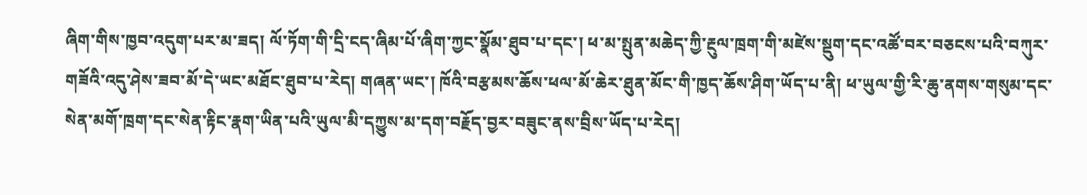ཞིག་གིས་ཁྱབ་འདུག་པར་མ་ཟད། ལོ་ཏོག་གི་དྲི་ངད་ཞིམ་པོ་ཞིག་ཀྱང་སྣོམ་ཐུབ་པ་དང་། ཕ་མ་སྤུན་མཆེད་ཀྱི་རྔུལ་ཁྲག་གི་མཛེས་སྡུག་དང་འཚོ་བར་བཅངས་པའི་བཀུར་གཟོའི་འདུ་ཤེས་ཟབ་མོ་དེ་ཡང་མཐོང་ཐུབ་པ་རེད། གཞན་ཡང་། ཁོའི་བརྩམས་ཆོས་ཕལ་མོ་ཆེར་ཐུན་མོང་གི་ཁྱད་ཆོས་ཤིག་ཡོད་པ་ནི། ཕ་ཡུལ་གྱི་རི་ཆུ་ནགས་གསུམ་དང་སེན་མགོ་ཁྲག་དང་སེན་རྟིང་རྣག་ཡིན་པའི་ཡུལ་མི་དཀྱུས་མ་དག་བརྗོད་བྱར་བཟུང་ནས་བྲིས་ཡོད་པ་རེད།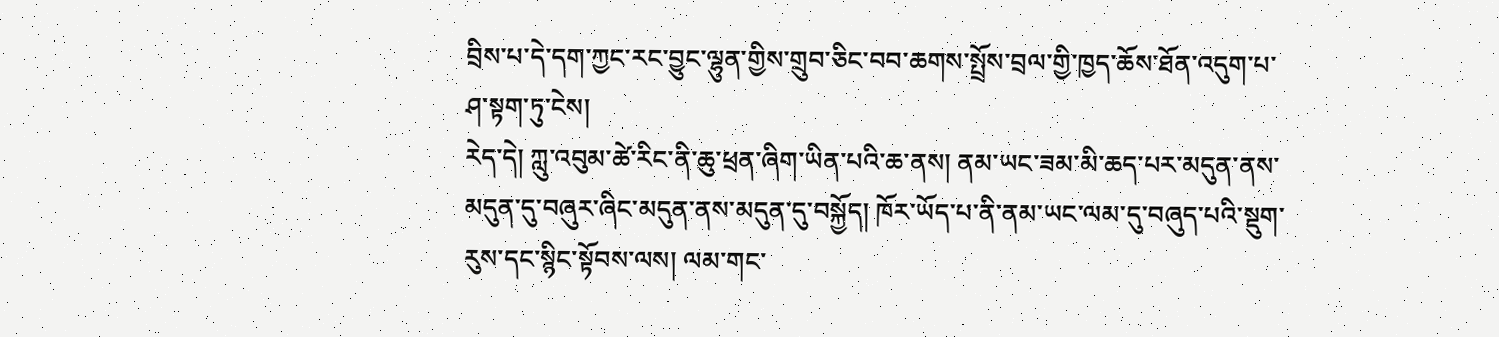བྲིས་པ་དེ་དག་ཀྱང་རང་བྱུང་ལྷུན་གྱིས་གྲུབ་ཅིང་བབ་ཆགས་སྤྲོས་བྲལ་གྱི་ཁྱད་ཆོས་ཐོན་འདུག་པ་ཤ་སྟག་ཏུ་ངེས།
རེད་དེ། ཀླུ་འབུམ་ཚེ་རིང་ནི་ཆུ་ཕྲན་ཞིག་ཡིན་པའི་ཆ་ནས། ནམ་ཡང་ཟམ་མི་ཆད་པར་མདུན་ནས་མདུན་དུ་བཞུར་ཞིང་མདུན་ནས་མདུན་དུ་བསྐྱོད། ཁོར་ཡོད་པ་ནི་ནམ་ཡང་ལམ་དུ་བཞུད་པའི་སྡུག་རུས་དང་སྙིང་སྟོབས་ལས། ལམ་གང་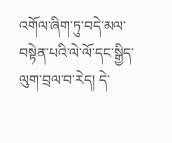འགོལ་ཞིག་ཏུ་བདེ་མལ་བསྟེན་པའི་ལེ་ལོ་དང་སྒྱིད་ལུག་བྲལ་བ་རེད། དེ་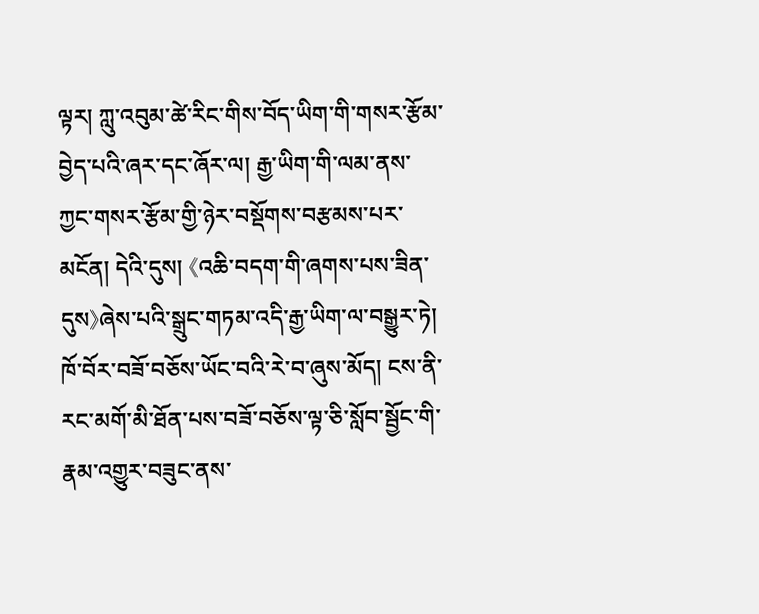ལྟར། ཀླུ་འབུམ་ཚེ་རིང་གིས་བོད་ཡིག་གི་གསར་རྩོམ་བྱེད་པའི་ཞར་དང་ཞོར་ལ། རྒྱ་ཡིག་གི་ལམ་ནས་ཀྱང་གསར་རྩོམ་གྱི་ཉེར་བསྡོགས་བརྩམས་པར་མངོན། དེའི་དུས། 《འཆི་བདག་གི་ཞགས་པས་ཟིན་དུས》ཞེས་པའི་སྒྲུང་གཏམ་འདི་རྒྱ་ཡིག་ལ་བསྒྱུར་ཏེ། ཁོ་བོར་བཟོ་བཅོས་ཡོང་བའི་རེ་བ་ཞུས་མོད། ངས་ནི་རང་མགོ་མི་ཐོན་པས་བཟོ་བཅོས་ལྟ་ཅི་སློབ་སྦྱོང་གི་རྣམ་འགྱུར་བཟུང་ནས་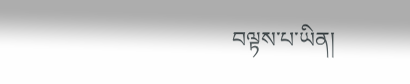བལྟས་པ་ཡིན།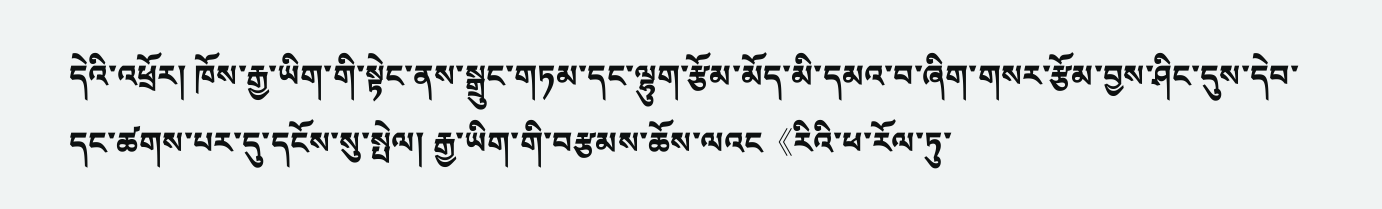དེའི་འཕྲོར། ཁོས་རྒྱ་ཡིག་གི་སྟེང་ནས་སྒྲུང་གཏམ་དང་ལྷུག་རྩོམ་མོད་མི་དམའ་བ་ཞིག་གསར་རྩོམ་བྱས་ཤིང་དུས་དེབ་དང་ཚགས་པར་དུ་དངོས་སུ་སྤེལ། རྒྱ་ཡིག་གི་བརྩམས་ཆོས་ལའང《རིའི་ཕ་རོལ་ཏུ་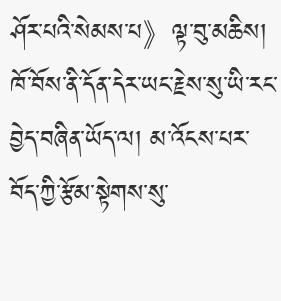ཤོར་པའི་སེམས་པ》ལྟ་བུ་མཆིས། ཁོ་བོས་ནི་དོན་དེར་ཡང་རྗེས་སུ་ཡི་རང་བྱེད་བཞིན་ཡོད་ལ། མ་འོངས་པར་བོད་ཀྱི་རྩོམ་སྟེགས་སུ་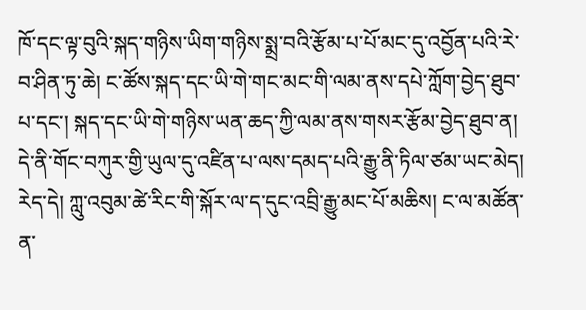ཁོ་དང་ལྟ་བུའི་སྐད་གཉིས་ཡིག་གཉིས་སྨྲ་བའི་རྩོམ་པ་པོ་མང་དུ་འབྱོན་པའི་རེ་བ་ཤིན་ཏུ་ཆེ། ང་ཚོས་སྐད་དང་ཡི་གེ་གང་མང་གི་ལམ་ནས་དཔེ་ཀློག་བྱེད་ཐུབ་པ་དང་། སྐད་དང་ཡི་གེ་གཉིས་ཡན་ཆད་ཀྱི་ལམ་ནས་གསར་རྩོམ་བྱེད་ཐུབ་ན། དེ་ནི་གོང་བཀུར་གྱི་ཡུལ་དུ་འཛིན་པ་ལས་དམད་པའི་རྒྱུ་ནི་ཏིལ་ཙམ་ཡང་མེད།
རེད་དེ། ཀླུ་འབུམ་ཚེ་རིང་གི་སྐོར་ལ་ད་དུང་འབྲི་རྒྱུ་མང་པོ་མཆིས། ང་ལ་མཚོན་ན་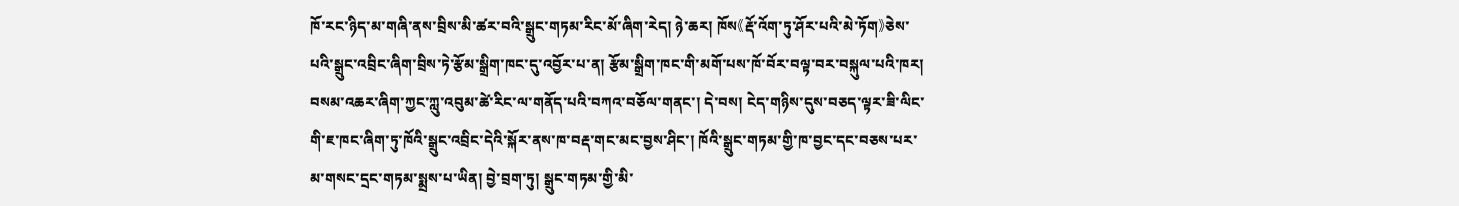ཁོ་རང་ཉིད་མ་གཞི་ནས་བྲིས་མི་ཚར་བའི་སྒྲུང་གཏམ་རིང་མོ་ཞིག་རེད། ཉེ་ཆར། ཁོས《རྡོ་འོག་ཏུ་ཤོར་པའི་མེ་ཏོག》ཅེས་པའི་སྒྲུང་འབྲིང་ཞིག་བྲིས་ཏེ་རྩོམ་སྒྲིག་ཁང་དུ་འབྱོར་པ་ན། རྩོམ་སྒྲིག་ཁང་གི་མགོ་པས་ཁོ་བོར་བལྟ་བར་བསྐུལ་པའི་ཁར། བསམ་འཆར་ཞིག་ཀྱང་ཀླུ་འབུམ་ཚེ་རིང་ལ་གནོད་པའི་བཀའ་བཅོལ་གནང་། དེ་བས། ངེད་གཉིས་དུས་བཅད་ལྟར་ཟི་ལིང་གི་ཇ་ཁང་ཞིག་ཏུ་ཁོའི་སྒྲུང་འབྲིང་དེའི་སྐོར་ནས་ཁ་བརྡ་གང་མང་བྱས་ཤིང་། ཁོའི་སྒྲུང་གཏམ་གྱི་ཁ་བྱང་དང་བཅས་པར་མ་གསང་དྲང་གཏམ་སྨྲས་པ་ཡིན། བྱེ་བྲག་ཏུ། སྒྲུང་གཏམ་གྱི་མི་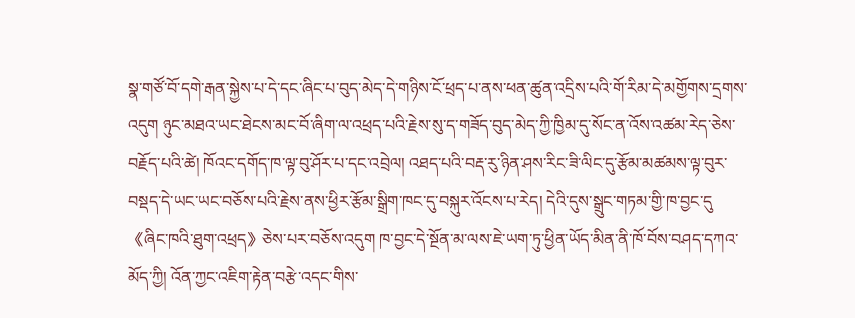སྣ་གཙོ་བོ་དགེ་རྒན་སྐྱེས་པ་དེ་དང་ཞིང་པ་བུད་མེད་དེ་གཉིས་ངོ་ཕྲད་པ་ནས་ཕན་ཚུན་འདྲིས་པའི་གོ་རིམ་དེ་མགྱོགས་དྲགས་འདུག ཉུང་མཐའ་ཡང་ཐེངས་མང་བོ་ཞིག་ལ་འཕྲད་པའི་རྗེས་སུ་ད་གཟོད་བུད་མེད་ཀྱི་ཁྱིམ་དུ་སོང་ན་འོས་འཚམ་རེད་ཅེས་བརྗོད་པའི་ཚེ། ཁོའང་དགོད་ཁ་ལྟ་བུ་ཤོར་པ་དང་འབྲེལ། འཐད་པའི་བརྡ་རུ་ཉིན་ཤས་རིང་ཟི་ལིང་དུ་རྩོམ་མཚམས་ལྟ་བུར་བསྡད་དེ་ཡང་ཡང་བཅོས་པའི་རྗེས་ནས་ཕྱིར་རྩོམ་སྒྲིག་ཁང་དུ་བསྐུར་འོངས་པ་རེད། དེའི་དུས་སྒྲུང་གཏམ་གྱི་ཁ་བྱང་དུ《ཞིང་ཁའི་ཐུག་འཕྲད》ཅེས་པར་བཅོས་འདུག ཁ་བྱང་དེ་སྔོན་མ་ལས་ཇེ་ཡག་ཏུ་ཕྱིན་ཡོད་མིན་ནི་ཁོ་བོས་བཤད་དཀའ་མོད་ཀྱི། འོན་ཀྱང་འཇིག་རྟེན་བརྩེ་འདང་གིས་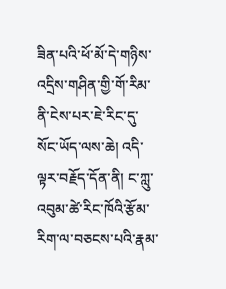ཟིན་པའི་ཕོ་མོ་དེ་གཉིས་འདྲིས་གཤིན་གྱི་གོ་རིམ་ནི་ངེས་པར་ཇེ་རིང་དུ་སོང་ཡོད་ལས་ཆེ། འདི་ལྟར་བརྗོད་དོན་ནི། ང་ཀླུ་འབུམ་ཚེ་རིང་ཁོའི་རྩོམ་རིག་ལ་བཅངས་པའི་རྣམ་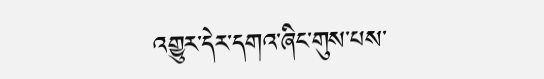འགྱུར་དེར་དགའ་ཞིང་གུས་པས་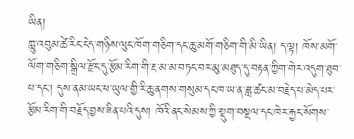ཡིན།
ཀླུ་འབུམ་ཚེ་རིང་ངེད་གཉིས་ལུང་ཁོག་གཅིག་དང་ཆུ་མགོ་གཅིག་གི་མི་ཡིན། ད་ལྟ། ཁོས་མགོ་ལོག་གཅིག་སྒྲིལ་རྫོང་དུ་རྩོམ་རིག་གི་རྔ་མ་མ་བཏང་བར་མུ་མཐུད་དུ་བརྟན་ཀྱིག་གེར་འདུག་ཐུབ་པ་དང་། དུས་ནམ་ཡང་ཕ་ཡུལ་གྱི་རི་ཆུ་ནགས་གསུམ་དང་ཁ་ཡ་ན་ཟླ་ཚང་མ་བརྗེད་པ་མེད་པར་རྩོམ་རིག་གི་བརྗོད་བྱས་ཟིན་པའི་དུས། ཁོའི་ནང་སེམས་ཀྱི་སྡུག་བསྔལ་དང་ཁེར་རྐྱང་སོགས་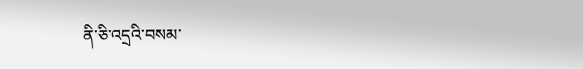ནི་ཅི་འདྲའི་བསམ་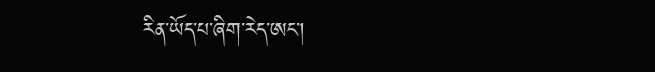རིན་ཡོད་པ་ཞིག་རེད་ཨང་།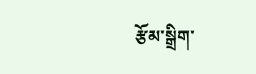རྩོམ་སྒྲིག་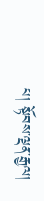པ། སྟོབས་ལྡན་རྒྱལ།